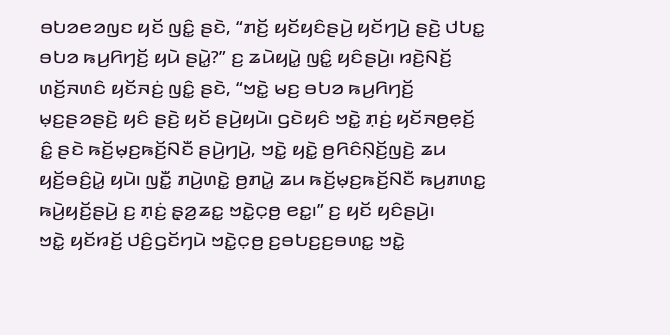ꤋꤝꤤꤕꤤꤜꤢ ꤟꤢꤩ ꤜꤢꤨ꤭ ꤔꤢꤧ, “ꤊꤢꤩ꤬ ꤟꤢꤩꤟꤢꤨꤔꤣꤧ꤬ ꤟꤢꤩꤚꤣꤧ꤬ ꤔꤢꤧ꤬ ꤓꤝꤢ꤭ ꤋꤝꤤ ꤒꤣ꤬ꤖꤚꤢꤩ꤬ ꤟꤣꤧ ꤔꤣꤧ꤭?” ꤢ꤬ ꤘꤣꤧꤟꤣꤧ꤭ ꤜꤢꤨ꤭ ꤟꤢꤨꤔꤣꤧ꤬꤯ ꤙꤢꤧ꤬ꤡꤢꤩ꤬ ꤛꤢꤩ꤬ꤏꤛꤢꤨ ꤟꤢꤩꤏꤢꤦ꤬ ꤜꤢꤨ꤭ ꤔꤢꤧ, “ꤠꤢꤧ꤭ ꤗꤢ꤬ ꤋꤝꤤ ꤒꤣ꤬ꤖꤚꤢꤩ꤬ ꤗ꤫ꤢ꤬ꤔꤤꤔꤢꤧ꤬ ꤟꤢꤨ ꤔꤢꤧ꤬ ꤟꤢꤩ ꤔꤣꤧ꤬ꤟꤣꤧ꤯ ꤞꤢꤧꤟꤢꤨ ꤠꤢꤧ꤭ ꤊ꤫ꤢꤦ꤬ ꤟꤢꤩꤏꤥ꤬ꤕ꤫ꤢꤩ꤬ ꤢꤨ꤭ ꤔꤢꤧ ꤒꤢꤩ꤬ꤗ꤫ꤢ꤬ꤒꤢꤩ꤬ꤡꤢꤪ ꤔꤣꤧ꤬ꤚꤣꤧ꤬, ꤠꤢꤧ꤭ ꤟꤢꤧ꤭ ꤥ꤬ꤖꤢꤨꤡ꤫ꤢꤩ꤬ꤜꤢꤧ꤬ ꤘꤣ ꤟꤢꤩ꤬ꤋꤢꤨ꤬ꤣꤧ꤭ ꤟꤣꤧ꤯ ꤜꤢꤪ꤭ ꤊꤣꤧ꤬ꤛꤢꤧ꤭ ꤥ꤬ꤊꤣꤧ꤭ ꤘꤣ ꤒꤢꤩ꤬ꤗ꤫ꤢ꤬ꤒꤢꤩ꤬ꤡꤢꤪ ꤒꤣ꤬ꤊꤛꤢ꤭ ꤒꤣꤧ꤬ꤟꤢꤩ꤬ꤔꤣꤧ꤬ ꤢ꤬ ꤊ꤫ꤢꤦ꤬ ꤔ꤫ꤤ꤬ꤘꤢ꤭ ꤠꤢꤧ꤭ꤍ꤫ꤥ꤬ ꤕꤢ꤭꤯” ꤢ꤬ ꤟꤢꤩ ꤟꤢꤨꤔꤣꤧ꤬꤯
ꤠꤢꤧ꤭ ꤟꤢꤩꤙꤢꤩ꤬ ꤓꤢꤨ꤬ꤞꤢꤩꤚꤣꤧ ꤠꤢꤧ꤭ꤍ꤫ꤥ꤬ ꤢ꤬ꤋꤝꤢ꤬ꤢ꤬ꤋꤛꤢ꤭ ꤠꤢꤧ꤭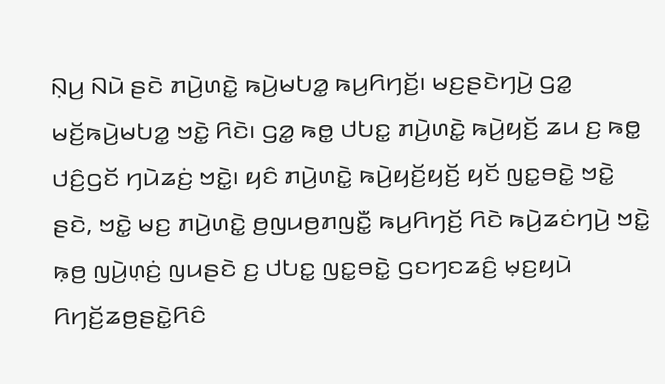ꤡ꤫ꤣ꤬ ꤡꤣꤧ ꤔꤢꤧ ꤊꤣꤧ꤬ꤛꤢꤧ꤭ ꤒꤣꤧ꤬ꤗꤝꤤ꤭ ꤒꤣ꤬ꤖꤚꤢꤩ꤬꤯ ꤗꤢ꤬ꤔꤢꤧꤚꤣꤧ꤬ ꤞꤤ꤭ ꤗꤢꤩ꤬ꤒꤣꤧ꤬ꤗꤝꤤ꤭ ꤠꤢꤧ꤭ ꤖꤢꤧ꤯ ꤞꤤ꤭ ꤒꤥ꤭ ꤓꤝꤢ꤭ ꤊꤣꤧ꤬ꤛꤢꤧ꤭ ꤒꤣꤧ꤬ꤟꤢꤩ꤬ ꤘꤣ ꤢ꤬ ꤒꤥ꤭ ꤓꤢꤨ꤬ꤞꤢꤩ ꤚꤣꤧꤘꤢꤦ꤬ ꤠꤢꤧ꤭꤯ ꤟꤢꤨ ꤊꤣꤧ꤬ꤛꤢꤧ꤭ ꤒꤣꤧ꤬ꤟꤢꤩ꤬ꤟꤢꤩ꤬ ꤟꤢꤩ ꤜꤢ꤭ꤋꤢꤧ꤭ ꤠꤢꤧ꤭ ꤔꤢꤧ, ꤠꤢꤧ꤭ ꤗꤢ꤬ ꤊꤣꤧ꤬ꤛꤢꤧ꤭ ꤥ꤬ꤜꤣꤥ꤬ꤊꤜꤢꤪ꤭ ꤒꤣ꤬ꤖꤚꤢꤩ꤬ ꤖꤢꤧ ꤒꤣꤧ꤬ꤘꤢꤦꤚꤣꤧ꤬ ꤠꤢꤧ꤭ ꤒ꤫ꤥ꤬ ꤜꤣꤧ꤬ꤛ꤫ꤢꤦ꤬ ꤜꤣꤔꤢꤧ ꤢ꤬ ꤓꤝꤢ꤭ ꤜꤢ꤭ꤋꤢꤧ꤭ ꤞꤢꤚꤢꤘꤢꤨ꤬ ꤗ꤫ꤢ꤬ꤟꤣꤧ ꤖꤚꤢꤩ꤬ꤘꤥ꤬ꤔꤢꤧ꤭ꤖꤢꤨ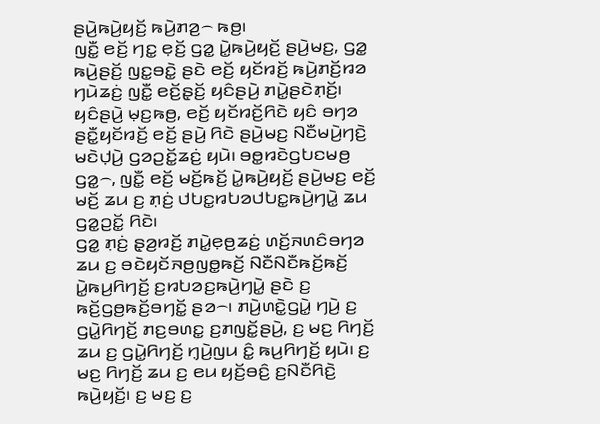ꤔꤣꤧ꤬ꤒꤣꤧ꤬ꤟꤢꤩ꤬ ꤒꤣꤧ꤬ꤊꤤ꤬꤮ ꤒꤥ꤬꤯
ꤜꤢꤪ꤭ ꤕꤢꤩ꤬ ꤚꤢ꤭ ꤕ꤫ꤢꤩ꤬ ꤞꤤ꤭ ꤣꤧ꤭ꤒꤣꤧ꤬ꤟꤢꤩ꤬ ꤔꤣꤧ꤬ꤗꤢ꤬, ꤞꤤ꤭ ꤒꤣꤧ꤬ꤔꤢꤩ꤬ ꤜꤢ꤭ꤋꤢꤧ꤭ ꤔꤢꤧ ꤕꤢꤩ꤬ ꤟꤢꤩꤙꤢꤩ꤬ ꤒꤣꤧ꤬ꤊꤢꤩ꤬ꤙꤤ ꤚꤣꤧꤘꤢꤦ꤬ ꤜꤢꤪ꤭ ꤕꤢꤩ꤬ꤔ꤫ꤢꤩ꤬ ꤟꤢꤨꤔꤣꤧ꤬ ꤊꤣꤧ꤭ꤔꤢꤧꤊ꤫ꤢꤩ꤬꤯ ꤟꤢꤨꤔꤣꤧ꤬ ꤗ꤫ꤢ꤬ꤒꤥ꤬, ꤕꤢꤩ꤬ ꤟꤢꤩꤙꤢꤩ꤬ꤖꤢꤧ ꤟꤢꤨ ꤋꤚꤤ ꤔꤢꤪ꤭ꤟꤢꤩꤙꤢꤩ꤬ ꤕꤢꤩ꤬ ꤔꤣꤧ꤬ ꤖꤢꤧ ꤔꤣꤧ꤬ꤗꤢ꤬ ꤡꤢꤪꤗꤣꤧ꤬ꤚꤢꤧ꤬ ꤗꤢꤧꤓ꤫ꤣꤧ꤬ ꤞꤤꤑꤢꤩ꤭ꤘꤢꤦ꤬ ꤟꤣꤧ꤯ ꤋꤥ꤭ꤙꤢꤧꤞꤝꤢꤗꤥ꤬ ꤞꤤ꤭꤮, ꤜꤢꤪ꤭ ꤕꤢꤩ꤬ ꤗꤢꤩ꤬ꤒꤢꤩ꤬ ꤣꤧ꤭ꤒꤣꤧ꤬ꤟꤢꤩ꤬ ꤔꤣꤧ꤬ꤗꤢ꤬ ꤕꤢꤩ꤬ ꤗꤢꤩ꤬ ꤘꤣ ꤢ꤬ ꤊ꤫ꤢꤦ꤬ ꤓꤝꤢ꤭ꤙꤝꤤꤓꤝꤢ꤭ꤒꤣꤧ꤬ꤚꤣꤧ꤭ ꤘꤣ ꤞꤤ꤭ꤑꤢꤩ꤭ ꤖꤢꤧ꤯
ꤞꤤ꤭ ꤊ꤫ꤢꤦ꤬ ꤔ꤫ꤤ꤬ꤙꤢꤩ꤬ ꤊꤣꤧ꤭ꤕ꤫ꤥ꤬ꤘꤢꤦ꤬ ꤛꤢꤩ꤬ꤏꤛꤢꤨꤋꤚꤤ ꤘꤣ ꤢ꤬ ꤋꤢꤧꤟꤢꤩꤏꤥ꤬ꤜꤥ꤭ꤒꤢꤩ꤬ ꤡꤢꤪꤡꤢꤪꤒꤢꤩ꤬ꤒꤢꤩ꤬ ꤣꤧ꤭ꤒꤣ꤬ꤖꤚꤢꤩ꤬ ꤢ꤬ꤙꤝꤤꤢ꤬ꤒꤣꤧ꤬ꤚꤣꤧ꤭ ꤔꤢꤧ ꤢ꤬ ꤒꤢꤩ꤬ꤞꤥ꤬ꤒꤢꤩ꤬ꤋꤚꤢꤩ꤭ ꤔꤤ꤮꤯ ꤊꤣꤧ꤬ꤛꤢꤧ꤭ꤞꤣꤧ꤭ ꤚꤣꤧ꤬ ꤢ꤬ ꤞꤣꤧ꤭ꤖꤚꤢꤩ꤬ ꤊꤢ꤬ꤋꤛꤢ꤭ ꤢ꤬ꤊꤜꤢꤩ꤭ꤔꤣꤧ꤬, ꤢ꤬ ꤗꤢ꤬ ꤖꤚꤢꤩ꤬ ꤘꤣ ꤢ꤬ ꤞꤣꤧ꤭ꤖꤚꤢꤩ꤬ ꤚ꤫ꤣꤧ꤬ꤜꤣ ꤢꤨ꤭ ꤒꤣ꤬ꤖꤚꤢꤩ꤬ ꤟꤣꤧ꤯ ꤢ꤬ ꤗꤢ꤬ ꤖꤚꤢꤩ꤬ ꤘꤣ ꤢ꤬ ꤕꤣ ꤟꤢꤩ꤬ꤋꤢꤨ꤬ ꤢ꤬ꤡꤢꤪꤖꤢꤧ꤬ ꤒꤣꤧ꤬ꤟꤢꤩ꤬꤯ ꤢ꤬ ꤗꤢ꤬ ꤢ꤬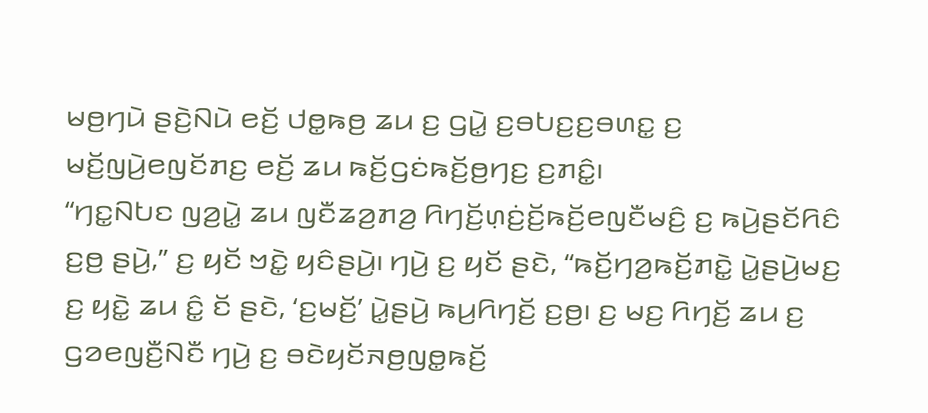ꤗꤥ꤬ꤚꤣꤧ ꤔꤢꤧ꤬ꤡꤣꤧ ꤕꤢꤩ꤬ ꤓꤥ꤭ꤒꤥ꤬ ꤘꤣ ꤢ꤬ ꤞꤣꤧ꤭ ꤢ꤬ꤋꤝꤢ꤬ꤢ꤬ꤋꤛꤢ꤭ ꤢ꤬ ꤗꤢꤩ꤬ꤜꤣꤧ꤬ꤕꤜꤢꤩꤊꤢ꤬ ꤕꤢꤩ꤬ ꤘꤣ ꤒꤢꤩ꤬ꤞꤢꤦꤒꤢꤩ꤬ꤥ꤬ꤚꤢ꤬ ꤢ꤬ꤊꤢꤨ꤭꤯
“ꤚꤢ꤭ꤡꤝꤢ ꤜꤤ꤬ꤣꤧ꤭ ꤘꤣ ꤜꤢꤪꤘꤤ꤬ꤊꤤ꤬ ꤖꤚꤢꤩ꤬ꤛ꤫ꤢꤦ꤬ꤢꤩ꤬ꤒꤢꤩ꤬ꤕꤜꤢꤪꤗꤢꤨ꤬ ꤢ꤬ ꤒꤣꤧ꤬ꤔꤢꤩꤖꤢꤨ ꤢ꤬ꤥ꤬ ꤔꤣꤧ꤬,” ꤢ꤬ ꤟꤢꤩ ꤠꤢꤧ꤭ ꤟꤢꤨꤔꤣꤧ꤬꤯ ꤚꤣꤧ꤬ ꤢ꤬ ꤟꤢꤩ ꤔꤢꤧ, “ꤒꤢꤩ꤬ꤚꤤ꤬ꤒꤢꤩ꤬ꤊꤢꤧ꤭ ꤣꤧ꤭ꤔꤣꤧ꤬ꤗꤢ꤬ ꤢ꤬ ꤟꤢꤧ꤭ ꤘꤣ ꤢꤨ꤭ ꤢꤩ ꤔꤢꤧ, ‘ꤢ꤬ꤗꤢꤩ꤬’ ꤣꤧ꤭ꤔꤣꤧ꤬ ꤒꤣ꤬ꤖꤚꤢꤩ꤬ ꤢ꤬ꤥ꤬꤯ ꤢ꤬ ꤗꤢ꤬ ꤖꤚꤢꤩ꤬ ꤘꤣ ꤢ꤬ ꤞꤤꤕꤜꤢꤪ꤬ꤡꤢꤪ ꤚꤣꤧ꤬ ꤢ꤬ ꤋꤢꤧꤟꤢꤩꤏꤥ꤬ꤜꤥ꤭ꤒꤢꤩ꤬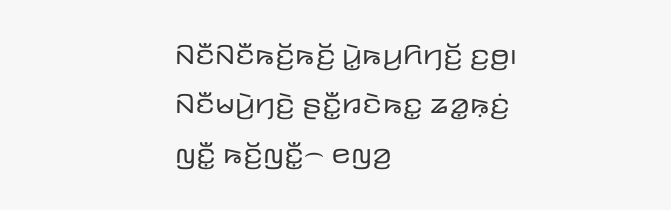ꤡꤢꤪꤡꤢꤪꤒꤢꤩ꤬ꤒꤢꤩ꤬ ꤣꤧ꤭ꤒꤣ꤬ꤖꤚꤢꤩ꤬ ꤢ꤬ꤥ꤬꤯ ꤡꤢꤪꤗꤣꤧ꤬ꤚꤢꤧ꤬ ꤔꤢꤪ꤭ꤙꤢꤧꤒꤢ꤭ ꤘꤤ꤭ꤒ꤫ꤢꤦ꤬ ꤜꤢꤪ꤭ ꤒꤢꤩ꤬ꤜꤢꤪ꤭꤮ ꤕꤜꤤ꤬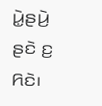ꤣꤧ꤭ꤔꤣꤧ꤬ ꤔꤢꤧ ꤢ꤬ ꤖꤢꤧ꤯